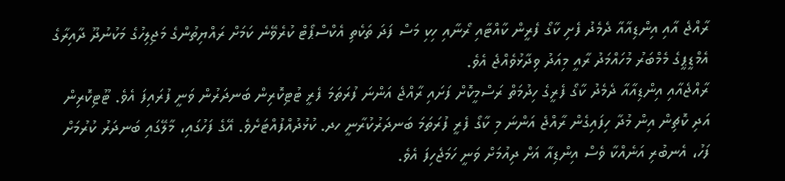ރާއްޖެ އާއި އިންޑިއާއާ ދެމެދު ފެށި ކާގޯ ފެރީން ކާއްޓާއި ރޯނާއި ހިކި މަސް ފަދަ ތަކެތި އެކްސްޕޯޓް ކުރެވޭނެ ކަމަށް ރައްޔިތުންގެ މަޖިލިހުގެ މަކުނުދޫ ދާއިރާގެ އެމްޑީޕީގެ މެމްބަރު މުހައްމަދު ރާއީ މިއަދު ވިދާޅުވެއްޖެ އެވެ.
ރާއްޖެއާއި އިންޑިއާއާ ދެމެދު ކާގޯ ފެރީގެ ހިދުމަތް ރަސްމީކޮށް ފަށައި ރާއްޖެ އަންނަ ފުރަތަމަ ފެރީ ޓުޓިކޮރިން ބަނދަރުން ވަނީ ފުރައިފަ އެވެ. ޓޫޓިކޮރިން އަދި ކޮޗިން އިން މުދާ ހިފައިގެން ރާއްޖެ އަންނަ މި ކާގޯ ފެރީ ފުރަތަމަ ބަނދަރުކުރާނީ ހދ. ކުޅުދުއްފުއްޓަށެވެ. އޭގެ ފަހުގައި، މާލޭގައި ބަނދަރު ކުރުމަށް ފަހު، އެނބުރި އަނެއްކާ ވެސް އިންޑިއާ އަށް ދިއުމަށް ވަނީ ހަމަޖެހިފަ އެވެ.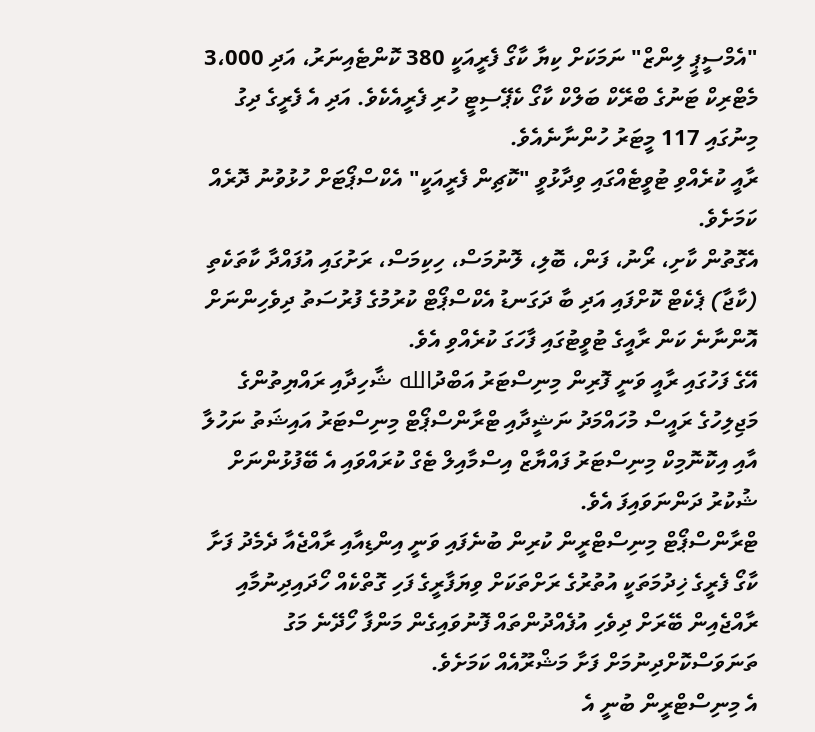"އެމްސީޕީ ލިންޒް" ނަމަކަށް ކިޔާ ކާގޯ ފެރީއަކީ 380 ކޮންޓެއިނަރު، އަދި 3،000 މެޓްރިކް ޓަނުގެ ބްރޭކް ބަލްކް ކާގޯ ކެޕޭސިޓީ ހުރި ފެރީއެކެވެ. އަދި އެ ފެރީގެ ދިގު މިނުގައި 117 މީޓަރު ހުންނާނެއެވެ.
ރާއީ ކުރެއްވި ޓުވީޓެއްގައި ވިދާޅުވީ "ކޮޗިން ފެރީއަކީ" އެކްސްޕޯޓަށް ހުޅުވުނު ދޮރެއް ކަމަށެވެ.
އެގޮތުން ކާށި، ރޯނު، ފަން، ބޮލި، ލޮނުމަސް، ހިކިމަސް، ރަށުގައި އުފައްދާ ކާތަކެތި (ކާޖާ) ޕެކެޓް ކޮށްފައި އަދި ބާ ދަގަނޑު އެކްސްޕޯޓް ކުރުމުގެ ފުރުސަތު ދިވެހިންނަށް އޮންނާނެ ކަން ރާއީގެ ޓުވީޓުގައި ފާހަގަ ކުރެއްވި އެވެ.
އޭގެ ފަހުގައި ރާއީ ވަނީ ފޮރިން މިނިސްޓަރު އަބްދުالله ޝާހިދާއި ރައްޔިތުންގެ މަޖިލިހުގެ ރައީސް މުހައްމަދު ނަޝީދާއި ޓްރާންސްޕޯޓް މިނިސްޓަރު އައިޝަތު ނަހުލާ އާއި އިކޮނޮމިކް މިނިސްޓަރު ފައްޔާޒް އިސްމާއިލް ޓެގް ކުރައްވައި އެ ބޭފުޅުންނަށް ޝުކުރު ދަންނަވައިފަ އެވެ.
ޓްރާންސްޕޯޓް މިނިސްޓްރީން ކުރިން ބުނެފައި ވަނީ އިންޑިއާއި ރާއްޖެއާ ދެމެދު ފަށާ ކާގޯ ފެރީގެ ޚިދުމަތަކީ އުތުރުގެ ރަށްތަކަށް ވިޔަފާރީގެ ފަހި ގޮތްކެއް ހޯދައިދިނުމާއި ރާއްޖެއިން ބޭރަށް ދިވެހި އުފެއްދުންތައް ފޮނުވައިގެން މަންފާ ހޯދޭނެ މަގު ތަނަވަސްކޮށްދިނުމަށް ފަށާ މަޝްރޫއެއް ކަމަށެވެ.
އެ މިނިސްޓްރީން ބުނީ އެ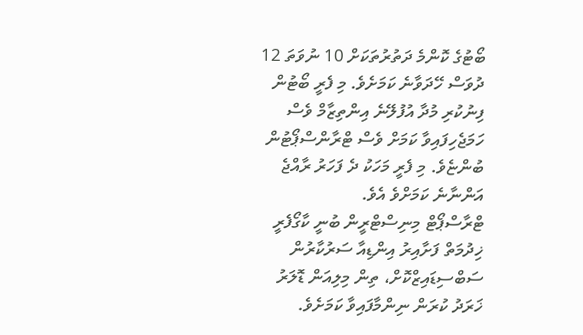ބޯޓުގެ ކޮންމެ ދަތުރުތަކަށް 10 ނުވަތަ 12 ދުވަސް ހޭދަވާނެ ކަމަށެވެ. މި ފެރީ ބޯޓުން ފިނުކުރި މުދާ އުފުލޭނެ އިންތިޒާމް ވެސް ހަމަޖެހިފައިވާ ކަމަށް ވެސް ޓްރާންސްޕޯޓުން ބުންޏެވެ. މި ފެރީ މަހަކު ދެ ފަހަރު ރާއްޖެ އަންނާނެ ކަމަށްވެ އެވެ.
ޓްރާސްޕޯޓް މިނިސްޓްރީން ބުނީ ކާގޯފެރީ ޚިދުމަތް ފަށާއިރު އިންޑިއާ ސަރުކާރުން ސަބްސިޑައިޒްކޮށް، ތިން މިލިއަން ޑޮލަރު ޚަރަދު ކުރަން ނިންމާފައިވާ ކަމަށެވެ.